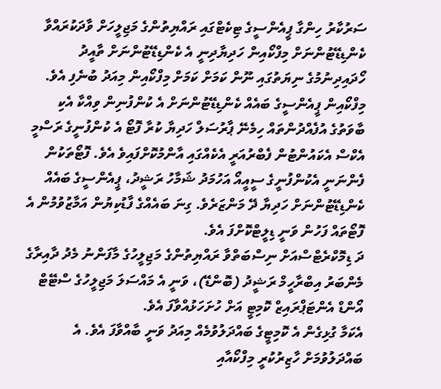ސަރުކާރު ހިންގާ ޕީއެންސީގެ ޓިކެޓްގައި ރައްޔިތުންގެ މަޖިލީހަށް ވާދަކުރައްވާ ކެންޑިޑޭޓުންނަށް މިފްކޯއިން ހަދިޔާދިނީ އެ ކެންޑިޑޭޓުންނަށް ތާއީދު ހޯދައިދިނުމުގެ ނިޔަތުގައި ނޫން ކަމަށް ކަމަށް މިފްކޯއިން މިއަދު ބުނެފި އެވެ.
މިފްކޯއިން ޕީއެންސީގެ ބައެއް ކެންޑިޑޭޓުންނަށް އެ ކުންފުނިން ވިއްކާ އެކި ބާވަތުގެ އުފެއްދުންތައް ހިމެނޭ ޕާރުސަލް ހަދިޔާ ކުރާ ފޮޓޯ އެ ކުންފުނީގެ ރަސްމީ އެކްސް އެކައުންޓުން ފެބްރުއަރީ އެކެއްގައި އާންމުކޮށްފައިވެ އެވެ. ފޮޓޯތަކުން ފެންނަނީ އެކުންފުނީގެ ސީއީއޯ އަހުމަދު ޝަމާހު ރަޝީދު، ޕީއެންސީގެ ބައެއް ކެންޑިޑޭޓުންނަށް ހަދިޔާ ދޭ މަންޒަރެވެ. ގިނަ ބައެއްގެ ފާޑުކިޔުން އަމާޒުވުމުން އެ ފޮޓޯތައް ފަހުން ވަނީ ޑިލީޓްކޮށްފަ އެވެ.
ދަ ޑިމޮކްރެޓްސްއަށް ނިސްބަތްވާ ރައްޔިތުންގެ މަޖިލީހުގެ މާފަންނު މެދު ދާއިރާގެ މެންބަރު އިބްރާހީމް ރަޝީދު (ބޮންޑޭ)، ވަނީ އެ މައްސަލަ މަޖިލީހުގެ ސްޓޭޓް އޯންޑް އެންޓަޕްރައިޒް ކޮމިޓީ އަށް ހުށަހަޅުއްވާފަ އެވެ.
އެކަމާ ގުޅިގެން އެ ކޮމިޓީގެ ބައްދަލުވުމެއް މިއަދު ވަނީ ބާއްވާފަ އެވެ. އެ ބައްދަލުވުމަށް ހާޒިރުކުރީ މިފްކޯއާއި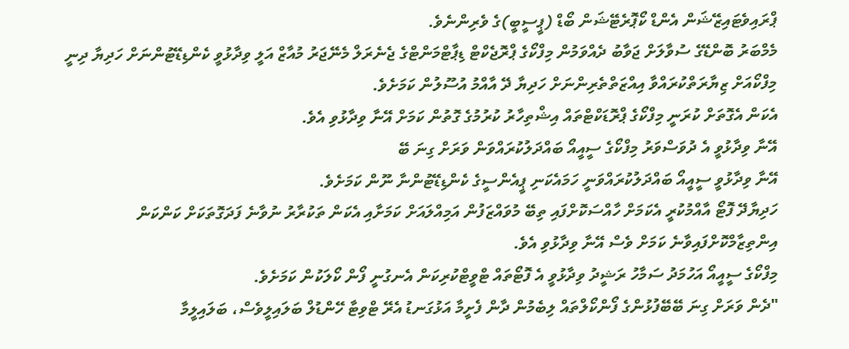ޕްރައިވެޓައިޒޭޝަން އެންޑް ކޯޕޮރެޓޭޝަން ބޯޑް (ޕީސީބީ)ގެ ވެރިންނެވެ.
މެމްބަރު ބޮންޑޭގެ ސުވާލަށް ޖަވާބު ދެއްވަމުން މިފްކޯގެ ޕްރޮޖެކްޓް ޑިޕާޓްމަންޓްގެ ޖެނެރަލް މެނޭޖަރު މުއާޒް އަލީ ވިދާޅުވީ ކެންޑިޑޭޓުންނަށް ހަދިޔާ ދިނީ މިފްކޯއަށް ޒިޔާރަތްކުރައްވާ އިއްޒަތްތެރިންނަށް ހަދިޔާ ދޭ އާއްމު އުސޫލުން ކަމަށެވެ.
އެކަން އެގޮތަށް ކުރަނީ މިފްކޯގެ ޕްރޮޑަކްޓްތައް އިޝްތިހާރު ކުރުމުގެ ގޮތުން ކަމަށް އޭނާ ވިދާޅުވި އެވެ.
އޭނާ ވިދާޅުވީ އެ ދުވަސްވަރު މިފްކޯގެ ސީއީއޯ ބައްދަލުކުރައްވަން ވަރަށް ގިނަ ބޭ
އޭނާ ވިދާޅުވީ ސީއީއޯ ބައްދަލުކުރައްވަނީ ހަމައެކަނި ޕީއެންސީގެ ކެންޑިޑޭޓުންނާ ނޫން ކަމަށެވެ.
ހަދިޔާދޭ ފޮޓޯ އާއްމުކުރީ އެކަމަށް ހާއްސަކޮށްފައި ތިބޭ މުވައްޒަފުން އަމިއްލައަށް ކަމަށާއި އެކަން ތަކުރާރު ނުވާނެ ފަދަގޮތަކަށް ކަންކަން އިންތިޒާމްކޮށްފައިވާނެ ކަމަށް ވެސް އޭނާ ވިދާޅުވި އެވެ.
މިފްކޯގެ ސީއީއޯ އަހުމަދު ސަމާހު ރަޝީދު ވިދާޅުވީ އެ ފޮޓޯތައް ޓްވީޓްކުރިކަން އެނގުނީ ފޯން ކޯލަކުން ކަމަށެވެ.
"ދެން ވަރަށް ގިނަ ބޭބޭފުޅުންގެ ފޯންކޯލްތައް ލިބެމުން ދާން ފެށީމާ އަޅުގަނޑު އެރޭ ޓްވިޓާ ހޭންޑުލް ބަލައިލީވެސް، ބަލައިލީމާ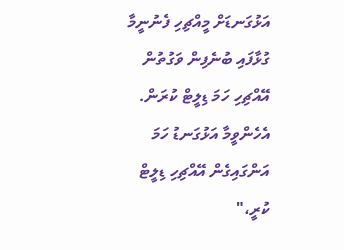އަޅުގަނޑަށް މީއްޗިހި ފެނުނީމާ ގުޅާފައި ބުނެފިން ވަގުތުން އޭއްޗިހި ހަމަ ޑިލީޓް ކުރަން. އެހެންވީމާ އަޅުގަނޑު ހަމަ އަންގައިގެން އޭއްޗިހި ޑިލީޓް ކުރީ،"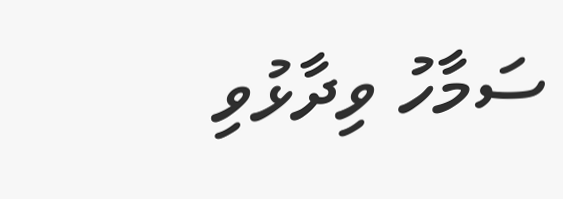ސަމާހު ވިދާޅުވި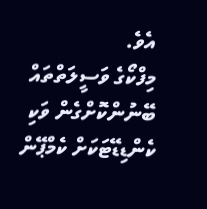އެވެ.
މިފްކޯގެ ވަސީލަތްތައް ބޭނުންކޮށްގެން ވަކި ކެންޑިޑޭޓަކަށް ކެމްޕޭން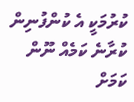ކުރުމަކީ އެ ކުންފުނިން ކުރާނެ ކަމެއް ނޫން ކަމަށް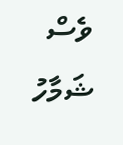ވެސް ޝަމާހު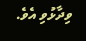ވިދާޅުވި އެވެ.